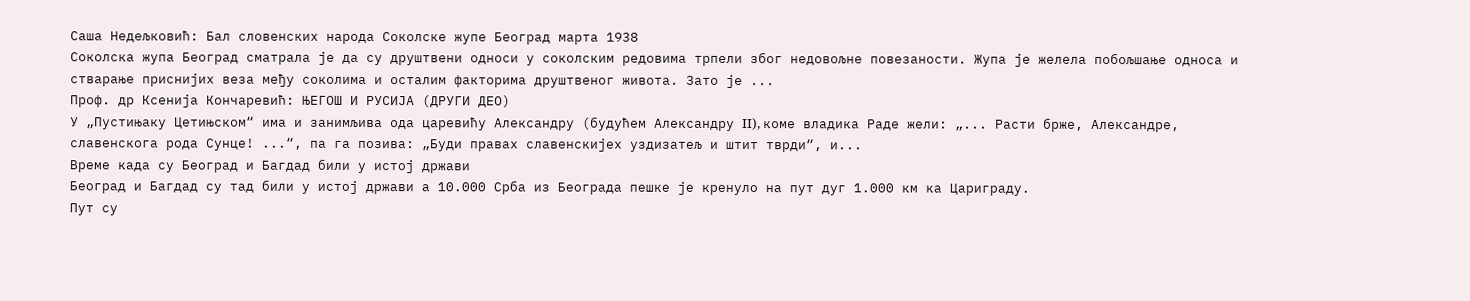Саша Недељковић: Бал словенских народа Соколске жупе Београд марта 1938
Соколска жупа Београд сматрала је да су друштвени односи у соколским редовима трпели због недовољне повезаности. Жупа је желела побољшање односа и стварање приснијих веза међу соколима и осталим факторима друштвеног живота. Зато је ...
Проф. др Ксенија Кончаревић: ЊЕГОШ И РУСИЈА (ДРУГИ ДЕО)
У „Пустињаку Цетињском“ има и занимљива ода царевићу Александру (будућем Александру II), коме владика Раде жели: „... Расти брже, Александре,
славенскога рода Сунце! ...“, па га позива: „Буди правах славенскијех уздизатељ и штит тврди“, и...
Време када су Београд и Багдад били у истој држави
Београд и Багдад су тад били у истој држави а 10.000 Срба из Београда пешке је кренуло на пут дуг 1.000 км ка Цариграду.
Пут су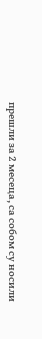прешли за 2 месеца, са собом су носили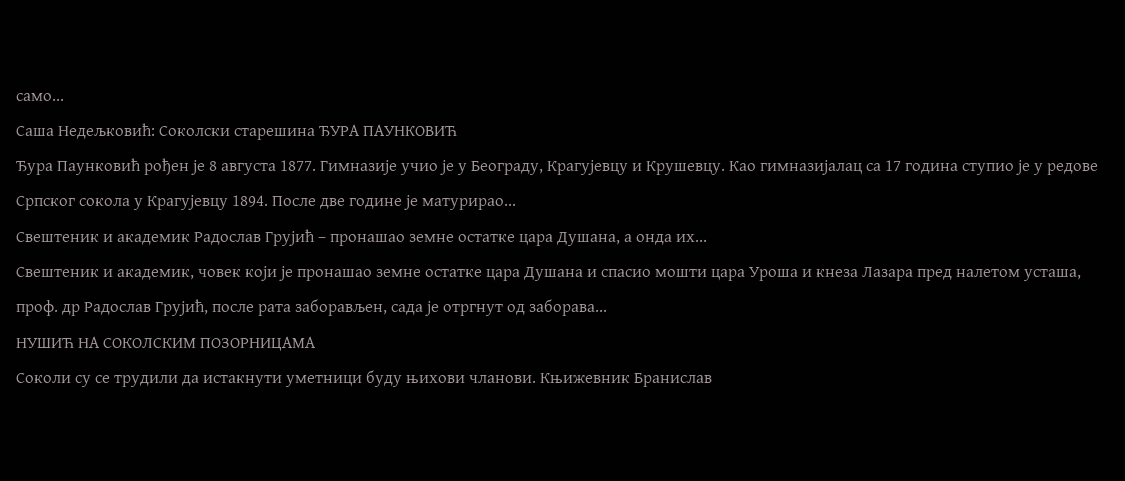само...
Саша Недељковић: Соколски старешина ЂУРА ПАУНКОВИЋ
Ђура Паунковић рођен је 8 августа 1877. Гимназије учио је у Београду, Крагујевцу и Крушевцу. Као гимназијалац са 17 година ступио је у редове Српског сокола у Крагујевцу 1894. После две године је матурирао...
Свештеник и академик Радослав Грујић – пронашао земне остатке цара Душана, а онда их...
Свештеник и академик, човек који је пронашао земне остатке цара Душана и спасио мошти цара Уроша и кнеза Лазара пред налетом усташа, проф. др Радослав Грујић, после рата заборављен, сада је отргнут од заборава...
НУШИЋ НА СОКОЛСКИМ ПОЗОРНИЦАМА
Соколи су се трудили да истакнути уметници буду њихови чланови. Књижевник Бранислав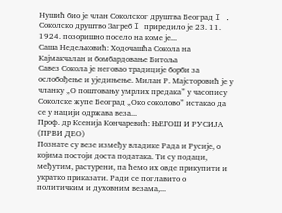Нушић био је члан Соколског друштва Београд I .
Соколско друштво Загреб I приредило је 23. 11. 1924. позоришно посело на коме је...
Саша Недељковић: Ходочашћа Сокола на Кајмакчалан и бомбардовање Битоља
Савез Сокола је неговао традиције борби за ослобођење и уједињење. Милан Р. Мајсторовић је у чланку „О поштовању умрлих предака” у часопису Соколске жупе Београд „Око соколово” истакао да се у нацији одржава веза...
Проф. др Ксенија Кончаревић: ЊЕГОШ И РУСИЈА (ПРВИ ДЕО)
Познате су везе између владике Рада и Русије, о којима постоји доста података. Ти су подаци, међутим, растурени, па ћемо их овде прикупити и укратко приказати. Ради се поглавито о политичким и духовним везама,...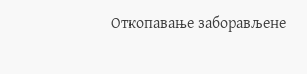Откопавање заборављене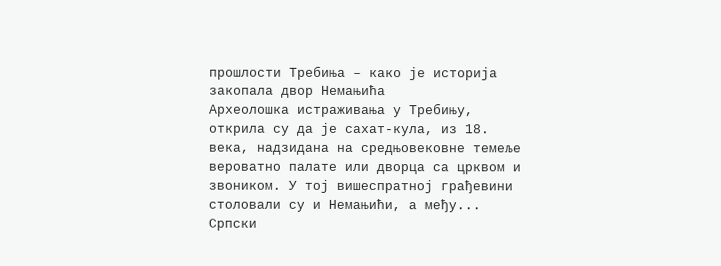прошлости Требиња – како је историја закопала двор Немањића
Археолошка истраживања у Требињу, открила су да је сахат-кула, из 18. века, надзидана на средњовековне темеље вероватно палате или дворца са црквом и звоником. У тој вишеспратној грађевини столовали су и Немањићи, а међу...
Српски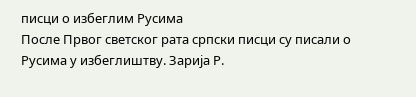писци о избеглим Русима
После Првог светског рата српски писци су писали о Русима у избеглиштву. Зарија Р.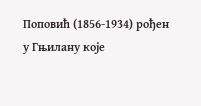Поповић (1856-1934) рођен у Гњилану које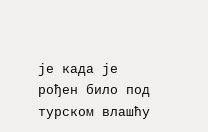је када је рођен било под турском влашћу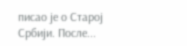писао је о Старој Србији. После...